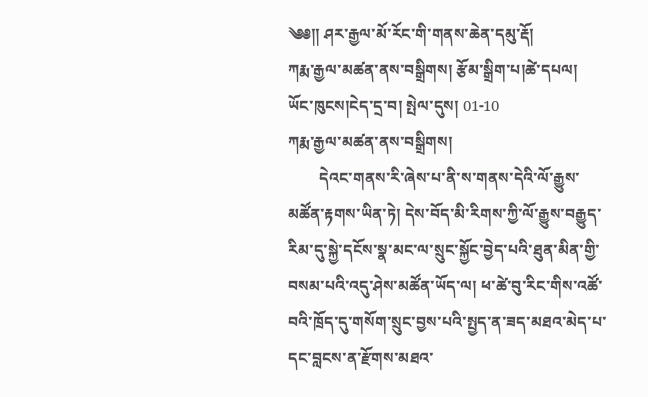༄༅།། ཤར་རྒྱལ་མོ་རོང་གི་གནས་ཆེན་དམུ་རྡོ།
ཀརྨ་རྒྱལ་མཚན་ནས་བསྒྲིགས། རྩོམ་སྒྲིག་པ།ཚེ་དཔལ། ཡོང་ཁུངས།ངེད་དྲ་བ། སྤེལ་དུས། 01-10
ཀརྨ་རྒྱལ་མཚན་ནས་བསྒྲིགས།
        དེའང་གནས་རི་ཞེས་པ་ནི་ས་གནས་དེའི་ལོ་རྒྱུས་མཚོན་རྟགས་ཡིན་ཏེ། དེས་བོད་མི་རིགས་ཀྱི་ལོ་རྒྱུས་བརྒྱུད་རིམ་དུ་སྐྱེ་དངོས་སྣ་མང་ལ་སྲུང་སྐྱོང་བྱེད་པའི་ཐུན་མིན་གྱི་བསམ་པའི་འདུ་ཤེས་མཚོན་ཡོད་ལ། ཕ་ཚེ་བུ་རིང་གིས་འཚོ་བའི་ཁྲོད་དུ་གསོག་སྲུང་བྱས་པའི་སྤྱད་ན་ཟད་མཐའ་མེད་པ་དང་བླངས་ན་རྫོགས་མཐའ་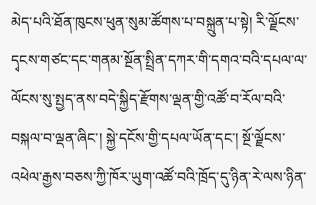མེད་པའི་ཐོན་ཁུངས་ཕུན་སུམ་ཚོགས་པ་བསྐྲུན་པ་སྟེ། རི་ལྗོངས་དྭངས་གཙང་དང་གནམ་སྔོན་སྤྲིན་དཀར་གི་དགའ་བའི་དཔལ་ལ་ལོངས་སུ་སྤྱད་ནས་བདེ་སྐྱིད་རྫོགས་ལྡན་གྱི་འཚོ་བ་རོལ་བའི་བསྐལ་བ་ལྡན་ཞིང་། སྐྱེ་དངོས་གྱི་དཔལ་ཡོན་དང་། སྔོ་ལྗོངས་འཕེལ་རྒྱས་བཅས་ཀྱི་ཁོར་ཡུག་འཚོ་བའི་ཁྲོད་དུ་ཉིན་རེ་ལས་ཉིན་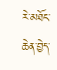རེ་མཐོང་ཆེན་བྱེད་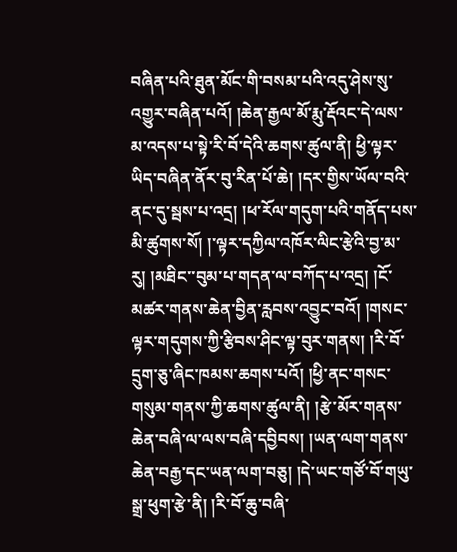བཞིན་པའི་ཐུན་མོང་གི་བསམ་པའི་འདུ་ཤེས་སུ་འགྱུར་བཞིན་པའོ། །ཆེན་རྒྱལ་མོ་རྨུ་རྡོའང་དེ་ལས་མ་འདས་པ་སྟེ་རི་བོ་དེའི་ཆགས་ཚུལ་ནི། ཕྱི་ལྟར་ཡིད་བཞིན་ནོར་བུ་རིན་པོ་ཆེ། །དར་གྱིས་ཡོལ་བའི་ནང་དུ་སྦས་པ་འདྲ། །ཕ་རོལ་གདུག་པའི་གནོད་པས་མི་ཚུགས་སོ། །་ལྟར་དཀྱིལ་འཁོར་ལིང་རྩེའི་བྱ་མ་རུ། །མཐིང་་བུམ་པ་གདན་ལ་བཀོད་པ་འདྲ། །ངོ་མཚར་གནས་ཆེན་བྱིན་རླབས་འབྱུང་བའོ། །གསང་ལྟར་གདུགས་ཀྱི་རྩིབས་ཤིང་ལྟ་བུར་གནས། །རི་བོ་དྲུག་ཅུ་ཞིང་ཁམས་ཆགས་པའོ། །ཕྱི་ནང་གསང་གསུམ་གནས་ཀྱི་ཆགས་ཚུལ་ནི། །རྩེ་མོར་གནས་ཆེན་བཞི་ལ་ལས་བཞི་དབྱིབས། །ཡན་ལག་གནས་ཆེན་བརྒྱ་དང་ཡན་ལག་བཅུ། །དེ་ཡང་གཙོ་བོ་གཡུ་སྒྲ་ཕུག་རྩེ་ནི། །རི་བོ་ཆུ་བཞི་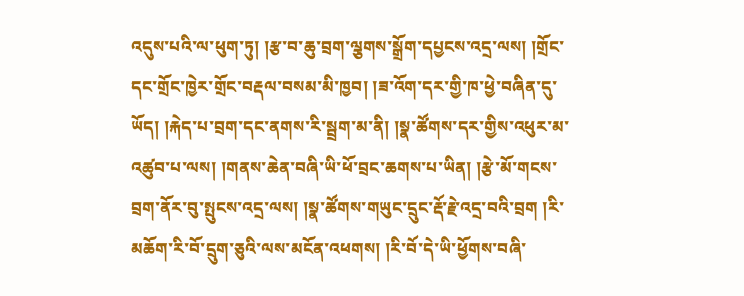འདུས་པའི་ལ་ཕུག་ཏུ། །རྩ་བ་ཆུ་བྲག་ལྕགས་སྒྲོག་དཔྱངས་འདྲ་ལས། །གྲོང་དང་གྲོང་ཁྱེར་གྲོང་བརྡལ་བསམ་མི་ཁྱབ། །ཟ་འོག་དར་གྱི་ཁ་ཕྱེ་བཞིན་དུ་ཡོད། །རྐེད་པ་བྲག་དང་ནགས་རི་སྦྲག་མ་ནི། །སྣ་ཚོགས་དར་གྱིས་འཕུར་མ་འཚུབ་པ་ལས། །གནས་ཆེན་བཞི་ཡི་ཕོ་བྲང་ཆགས་པ་ཡིན། །རྩེ་མོ་གངས་བྲག་ནོར་བུ་སྤུངས་འདྲ་ལས། །སྣ་ཚོགས་གཡུང་དྲུང་རྡོ་རྗེ་འདྲ་བའི་བྲག །རི་མཆོག་རི་བོ་དྲུག་ཅུའི་ལས་མངོན་འཕགས། །རི་བོ་དེ་ཡི་ཕྱོགས་བཞི་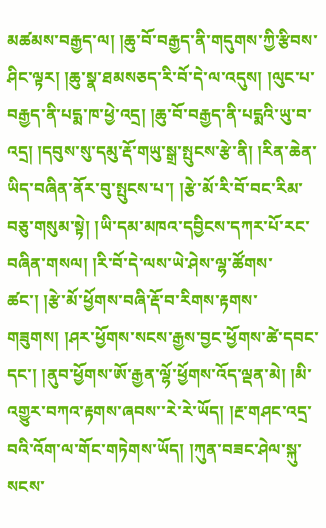མཚམས་བརྒྱད་ལ། །ཆུ་བོ་བརྒྱད་ནི་གདུགས་ཀྱི་རྩིབས་ཤིང་ལྟར། །ཆུ་སྣ་ཐམསཅད་རི་བོ་དེ་ལ་འདུས། །ལུང་པ་བརྒྱད་ནི་པདྨ་ཁ་ཕྱེ་འདྲ། །ཆུ་བོ་བརྒྱད་ནི་པདྨའི་ཡུ་བ་འདྲ། །དབུས་སུ་དམུ་རྡོ་གཡུ་སྒྲ་སྤུངས་རྩེ་ནི། །རིན་ཆེན་ཡིད་བཞིན་ནོར་བུ་སྤུངས་པ་། །རྩེ་མོ་རི་བོ་བང་རིམ་བཅུ་གསུམ་སྟེ། །ཡི་དམ་མཁའ་དབྱིངས་དཀར་པོ་རང་བཞིན་གསལ། །རི་བོ་དེ་ལས་ཡེ་ཤེས་ལྷ་ཚོགས་ཚང་། །རྩེ་མོ་ཕྱོགས་བཞི་རྡོ་བ་རིགས་རྟགས་གཟུགས། །ཤར་ཕྱོགས་སངས་རྒྱས་བྱང་ཕྱོགས་ཚེ་དབང་དང་། །ནུབ་ཕྱོགས་ཨོ་རྒྱན་ལྷོ་ཕྱོགས་འོད་ལྡན་མེ། །མི་འགྱུར་བཀའ་རྟགས་ཞབས་་རེ་རེ་ཡོད། །རྔ་གཤང་འདྲ་བའི་འོག་ལ་གོང་གཏེགས་ཡོད། །ཀུན་བཟང་ཤེལ་སྐུ་སངས་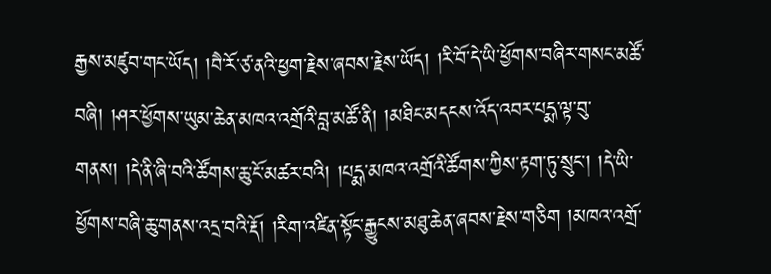རྒྱས་མཛུབ་གང་ཡོད། །བཻ་རོ་ཙ་ནའི་ཕྱག་རྗེས་ཞབས་རྗེས་ཡོད། །རི་བོ་དེ་ཡི་ཕྱོགས་བཞིར་གསང་མཚོ་བཞི། །ཤར་ཕྱོགས་ཡུམ་ཆེན་མཁའ་འགྲོའི་བླ་མཚོ་ནི། །མཐིང་མདངས་འོད་འབར་པདྨ་ལྟ་བུ་གནས། །དེ་ནི་ཞི་བའི་ཚོགས་ཆུ་ངོ་མཚར་བའི། །པདྨ་མཁའ་འགྲོའི་ཚོགས་ཀྱིས་རྟག་ཏུ་སྲུང་། །དེ་ཡི་ཕྱོགས་བཞི་ཆུ་གནས་འདྲ་བའི་རྡོ། །རིག་འཛིན་སྟོང་རྒྱུངས་མཐུ་ཆེན་ཞབས་རྗེས་གཅིག །མཁའ་འགྲོ་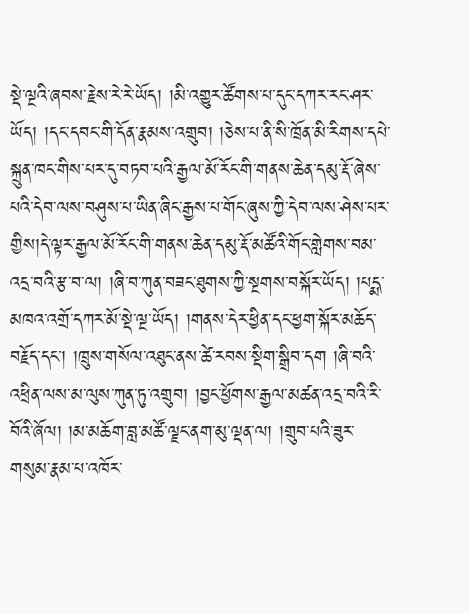སྡེ་ལྔའི་ཞབས་རྗེས་རེ་རེ་ཡོད། །མི་འགྱུར་ཚོགས་པ་དུང་དཀར་རང་ཤར་ཡོད། །དང་དབང་གི་དོན་རྣམས་འགྲུབ། །ཅེས་པ་ནི་སི་ཁྲོན་མི་རིགས་དཔེ་སྐྲུན་ཁང་གིས་པར་དུ་བཏབ་པའི་རྒྱལ་མོ་རོང་གི་གནས་ཆེན་དམུ་རྡོ་ཞེས་པའི་དེབ་ལས་བཤུས་པ་ཡིན་ཞིང་རྒྱས་པ་གོང་ཞུས་ཀྱི་དེབ་ལས་ཤེས་པར་གྱིས།དེ་ལྟར་རྒྱལ་མོ་རོང་གི་གནས་ཆེན་དམུ་རྡོ་མཚོའི་གོང་གླེགས་བམ་འདྲ་བའི་རྩ་བ་ལ། །ཞི་བ་ཀུན་བཟང་ཐུགས་ཀྱི་སྔགས་བསྐོར་ཡོད། །པདྨ་མཁའ་འགྲོ་དཀར་མོ་སྡེ་ལྔ་ཡོད། །གནས་དེར་ཕྱིན་དང་ཕྱག་སྐོར་མཆོད་བརྗོད་དང་། །ཁྲུས་གསོལ་འཐུང་ནས་ཚེ་རབས་སྡིག་སྒྲིབ་དག །ཞི་བའི་འཕྲིན་ལས་མ་ལུས་ཀུན་ཏུ་འགྲུབ། །བྱང་ཕྱོགས་རྒྱལ་མཚན་འདྲ་བའི་རི་བོའི་ཞོལ། །མ་མཆོག་བླ་མཚོ་ལྗང་ནག་མུ་ལྡན་ལ། །གྲུབ་པའི་ཟུར་གསུམ་རྣམ་པ་འཁོར་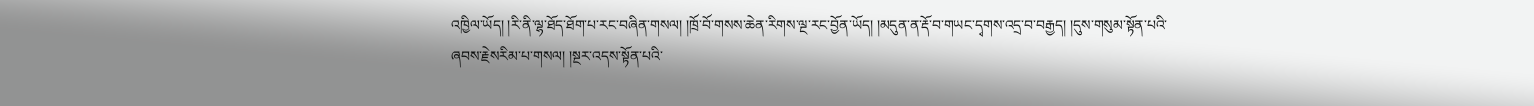འཁྱིལ་ཡོད། །རི་ནི་ལྷ་ཐོད་ཐོག་པ་རང་བཞིན་གསལ། །ཁྲོ་བོ་གསས་ཆེན་རིགས་ལྔ་རང་བྱོན་ཡོད། །མདུན་ན་རྡོ་བ་གཡང་དྭགས་འདྲ་བ་བརྒྱད། །དུས་གསུམ་སྟོན་པའི་ཞབས་རྗེསརིམ་པ་གསལ། །སྔར་འདས་སྟོན་པའི་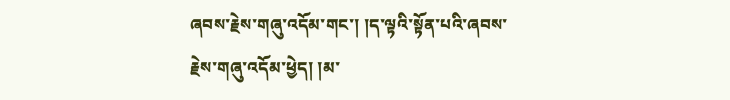ཞབས་རྗེས་གཞུ་འདོམ་གང་། །ད་ལྟའི་སྟོན་པའི་ཞབས་རྗེས་གཞུ་འདོམ་ཕྱེད། །མ་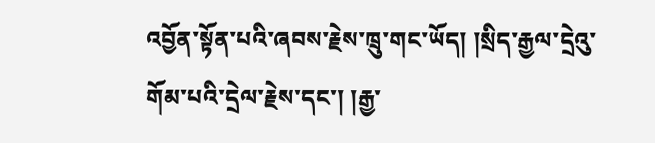འབྱོན་སྟོན་པའི་ཞབས་རྗེས་ཁྲུ་གང་ཡོད། །སྲིད་རྒྱལ་དྲེའུ་གོམ་པའི་དྲེལ་རྗེས་དང་། །རྒྱ་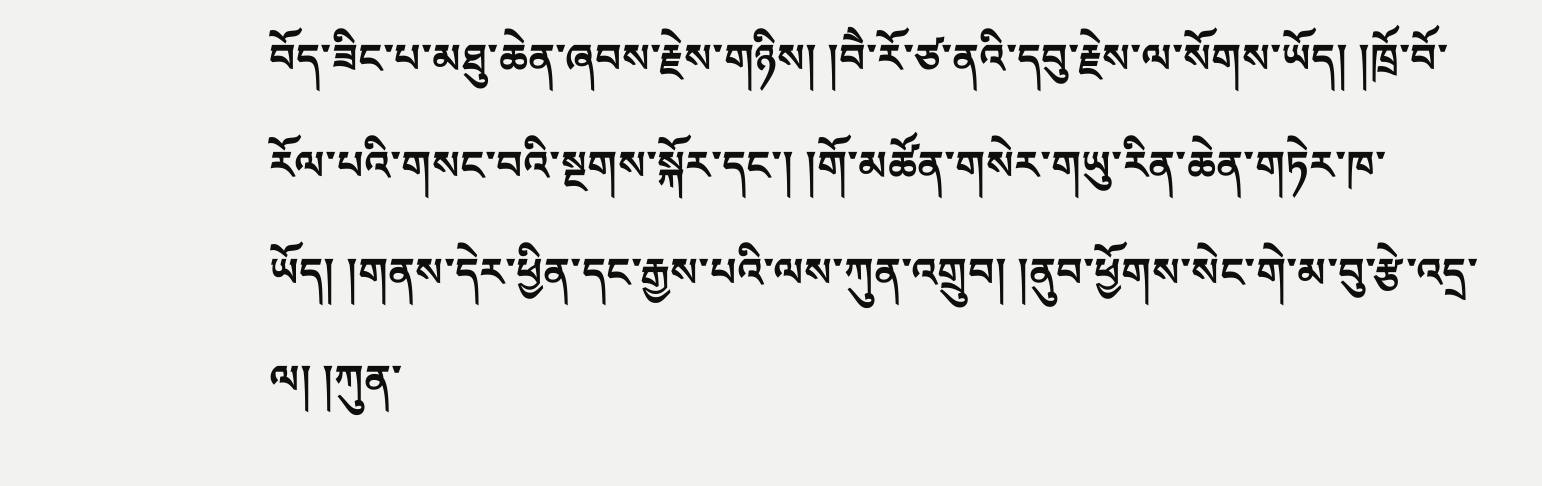བོད་ཟིང་པ་མཐུ་ཆེན་ཞབས་རྗེས་གཉིས། །བཻ་རོ་ཙ་ནའི་དབུ་རྗེས་ལ་སོགས་ཡོད། །ཁྲོ་བོ་རོལ་པའི་གསང་བའི་སྔགས་སྐོར་དང་། །གོ་མཚོན་གསེར་གཡུ་རིན་ཆེན་གཏེར་ཁ་ཡོད། །གནས་དེར་ཕྱིན་དང་རྒྱས་པའི་ལས་ཀུན་འགྲུབ། །ནུབ་ཕྱོགས་སེང་གེ་མ་བུ་རྩེ་འདྲ་ལ། །ཀུན་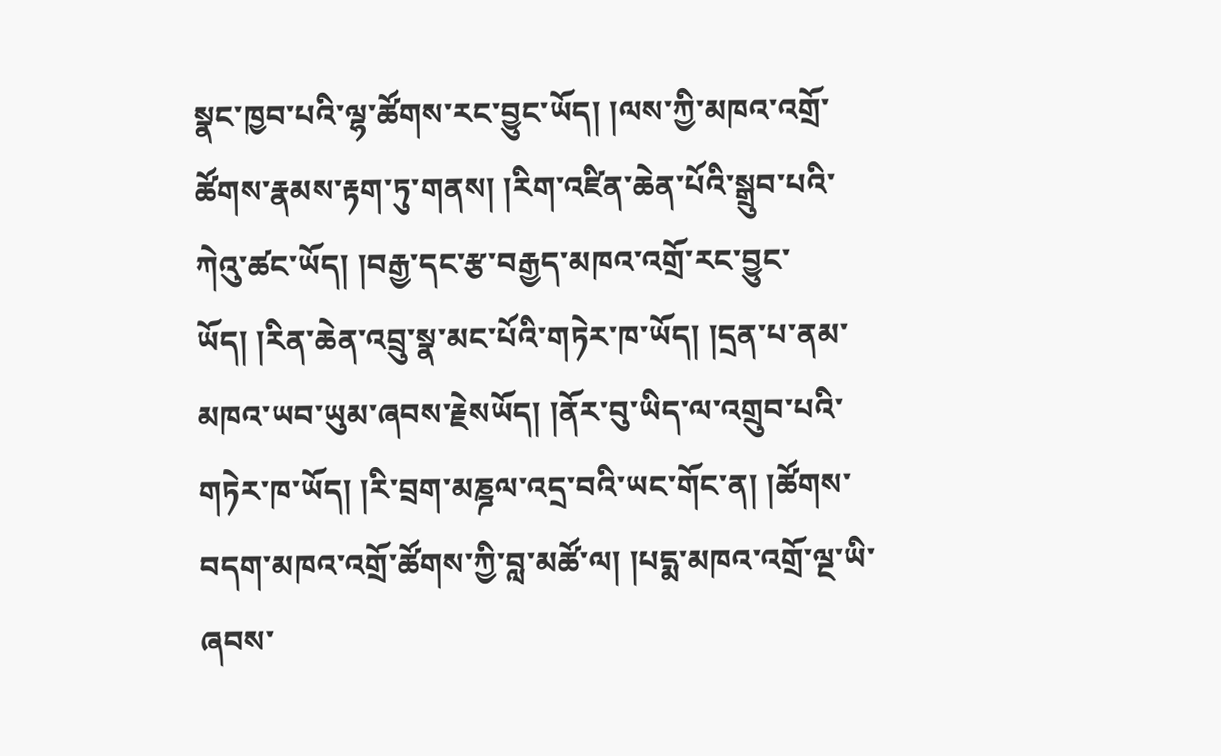སྣང་ཁྱབ་པའི་ལྷ་ཚོགས་རང་བྱུང་ཡོད། །ལས་ཀྱི་མཁའ་འགྲོ་ཚོགས་རྣམས་རྟག་ཏུ་གནས། །རིག་འཛིན་ཆེན་པོའི་སྒྲུབ་པའི་ཀེའུ་ཚང་ཡོད། །བརྒྱ་དང་རྩ་བརྒྱད་མཁའ་འགྲོ་རང་བྱུང་ཡོད། །རིན་ཆེན་འབྲུ་སྣ་མང་པོའི་གཏེར་ཁ་ཡོད། །དྲན་པ་ནམ་མཁའ་ཡབ་ཡུམ་ཞབས་རྗེསཡོད། །ནོར་བུ་ཡིད་ལ་འགྲུབ་པའི་གཏེར་ཁ་ཡོད། །རི་བྲག་མཎྜལ་འདྲ་བའི་ཡང་གོང་ན། །ཚོགས་བདག་མཁའ་འགྲོ་ཚོགས་ཀྱི་བླ་མཚོ་ལ། །པདྨ་མཁའ་འགྲོ་ལྔ་ཡི་ཞབས་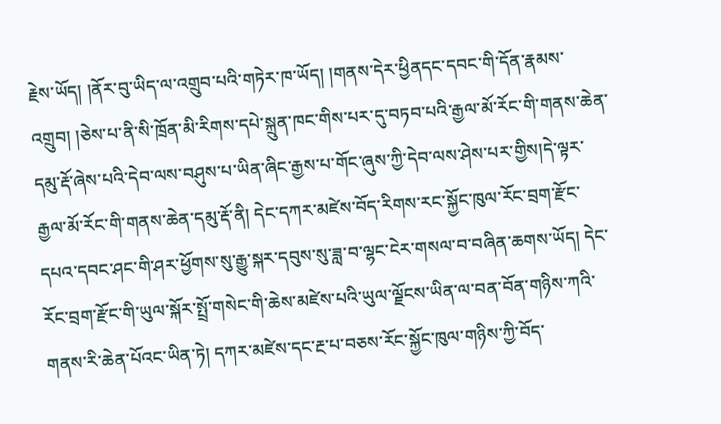རྗེས་ཡོད། །ནོར་བུ་ཡིད་ལ་འགྲུབ་པའི་གཏེར་ཁ་ཡོད། །གནས་དེར་ཕྱིནདང་དབང་གི་དོན་རྣམས་འགྲུབ། །ཅེས་པ་ནི་སི་ཁྲོན་མི་རིགས་དཔེ་སྐྲུན་ཁང་གིས་པར་དུ་བཏབ་པའི་རྒྱལ་མོ་རོང་གི་གནས་ཆེན་དམུ་རྡོ་ཞེས་པའི་དེབ་ལས་བཤུས་པ་ཡིན་ཞིང་རྒྱས་པ་གོང་ཞུས་ཀྱི་དེབ་ལས་ཤེས་པར་གྱིས།དེ་ལྟར་རྒྱལ་མོ་རོང་གི་གནས་ཆེན་དམུ་རྡོ་ནི། དེང་དཀར་མཛེས་བོད་རིགས་རང་སྐྱོང་ཁུལ་རོང་བྲག་རྫོང་དཔའ་དབང་ཤང་གི་ཤར་ཕྱོགས་སུ་རྒྱུ་སྐར་དབུས་སུ་ཟླ་བ་ལྷང་ངེར་གསལ་བ་བཞིན་ཆགས་ཡོད། དེང་རོང་བྲག་རྫོང་གི་ཡུལ་སྐོར་སྤྲོ་གསེང་གི་ཆེས་མཛེས་པའི་ཡུལ་ལྗོངས་ཡིན་ལ་བན་བོན་གཉིས་ཀའི་གནས་རི་ཆེན་པོའང་ཡིན་ཏེ། དཀར་མཛེས་དང་རྔ་པ་བཅས་རོང་སྐྱོང་ཁུལ་གཉིས་ཀྱི་བོད་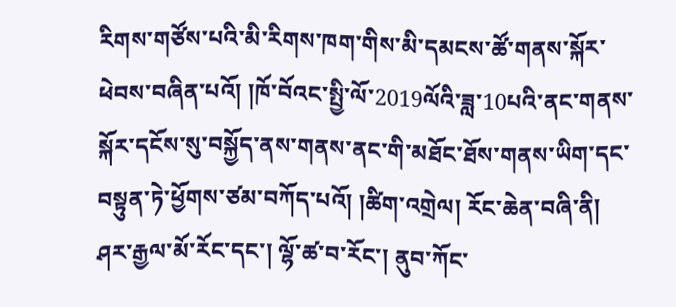རིགས་གཙོས་པའི་མི་རིགས་ཁག་གིས་མི་དམངས་ཚོ་གནས་སྐོར་ཕེབས་བཞིན་པའོ། །ཁོ་བོའང་སྤྱི་ལོ་2019ལོའི་ཟླ་10པའི་ནང་གནས་སྐོར་དངོས་སུ་བསྐྱོད་ནས་གནས་ནང་གི་མཐོང་ཐོས་གནས་ཡིག་དང་བསྟུན་ཏེ་ཕྱོགས་ཙམ་བཀོད་པའོ། །ཚིག་འགྲེལ། རོང་ཆེན་བཞི་ནི། ཤར་རྒྱལ་མོ་རོང་དང་། ལྷོ་ཚ་བ་རོང་། ནུབ་ཀོང་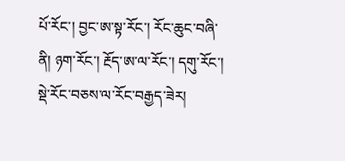པོ་རོང་། བྱང་ཨ་སྟ་རོང་། རོང་ཆུང་བཞི་ནི། ཉག་རོང་། རྔོད་ཨ་ལ་རོང་། དགུ་རོང་། སྡེ་རོང་བཅས་ལ་རོང་བརྒྱད་ཟེར།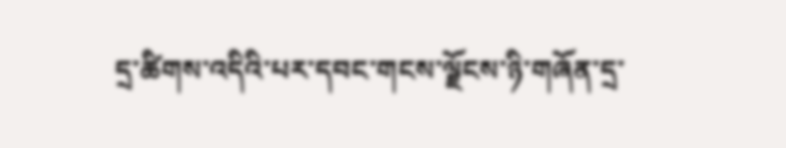དྲ་ཚིགས་འདིའི་པར་དབང་གངས་ལྗོངས་ཉི་གཞོན་དྲ་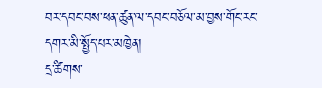བར་དབང་བས་ཕན་ཚུན་ལ་དབང་བཅོལ་མ་བྱས་གོང་རང་དགར་མི་སྤྱོད་པར་མཁྱེན།
དྲ་ཚིགས་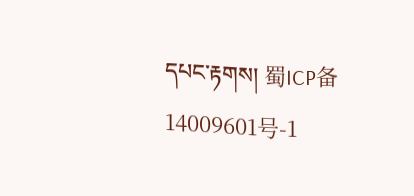དཔང་རྟགས། 蜀ICP备14009601号-1